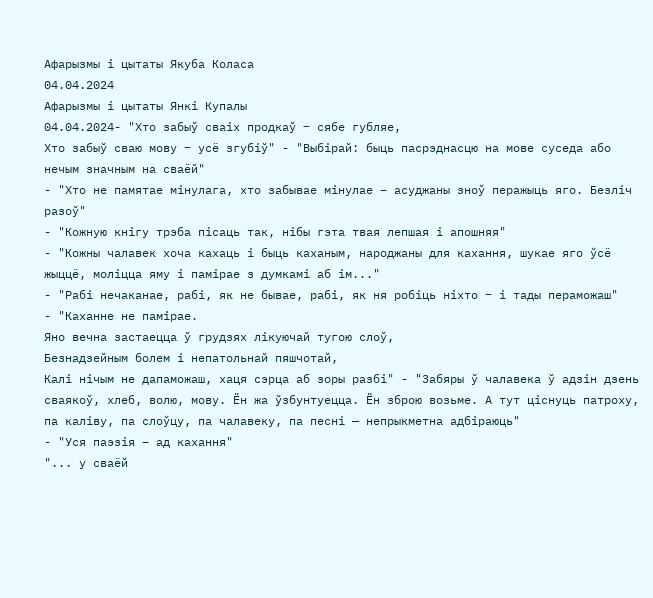Афарызмы і цытаты Якуба Коласа
04.04.2024
Афарызмы і цытаты Янкі Купалы
04.04.2024- "Хто забыў сваіх продкаў ‒ сябе губляе,
Хто забыў сваю мову ‒ усё згубіў" - "Выбірай: быць пасрэднасцю на мове суседа або нечым значным на сваёй"
- "Хто не памятае мінулага, хто забывае мінулае – асуджаны зноў перажыць яго. Безліч разоў"
- "Кожную кнігу трэба пісаць так, нібы гэта твая лепшая і апошняя"
- "Кожны чалавек хоча кахаць і быць каханым, народжаны для кахання, шукае яго ўсё жыццё, моліцца яму і памірае з думкамі аб ім..."
- "Рабі нечаканае, рабі, як не бывае, рабі, як ня робіць ніхто ‒ і тады пераможаш"
- "Каханне не памірае.
Яно вечна застаецца ў грудзях лікуючай тугою слоў,
Безнадзейным болем і непатольнай пяшчотай,
Калі нічым не дапаможаш, хаця сэрца аб зоры разбі" - "Забяры ў чалавека ў адзін дзень сваякоў, хлеб, волю, мову. Ён жа ўзбунтуецца. Ён зброю возьме. А тут ціснуць патроху, па каліву, па слоўцу, па чалавеку, па песні — непрыкметна адбіраюць"
- "Уся паэзія – ад кахання"
"... у сваёй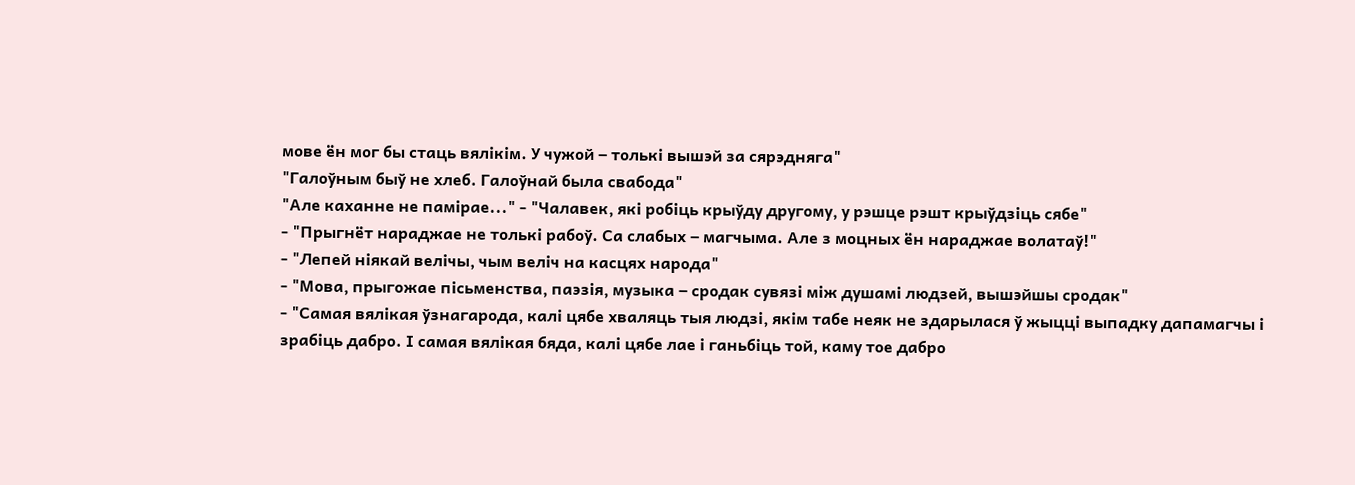мове ён мог бы стаць вялікім. У чужой ‒ толькі вышэй за сярэдняга"
"Галоўным быў не хлеб. Галоўнай была свабода"
"Але каханне не памірае..." - "Чалавек, які робіць крыўду другому, у рэшце рэшт крыўдзіць сябе"
- "Прыгнёт нараджае не толькі рабоў. Са слабых ‒ магчыма. Але з моцных ён нараджае волатаў!"
- "Лепей ніякай велічы, чым веліч на касцях народа"
- "Мова, прыгожае пісьменства, паэзія, музыка ‒ сродак сувязі між душамі людзей, вышэйшы сродак"
- "Самая вялікая ўзнагарода, калі цябе хваляць тыя людзі, якім табе неяк не здарылася ў жыцці выпадку дапамагчы і зрабіць дабро. І самая вялікая бяда, калі цябе лае і ганьбіць той, каму тое дабро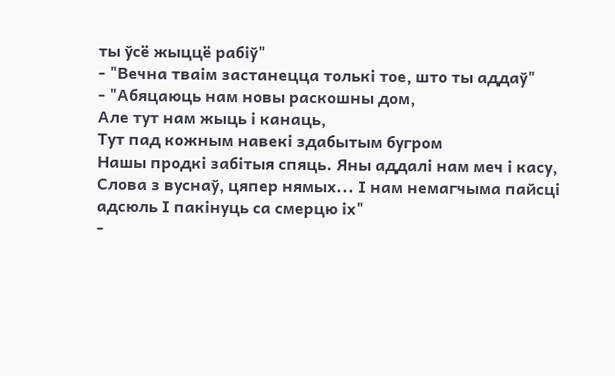ты ўсё жыццё рабіў"
- "Вечна тваім застанецца толькі тое, што ты аддаў"
- "Абяцаюць нам новы раскошны дом,
Але тут нам жыць і канаць,
Тут пад кожным навекі здабытым бугром
Нашы продкі забітыя спяць. Яны аддалі нам меч і касу, Слова з вуснаў, цяпер нямых... І нам немагчыма пайсці адсюль І пакінуць са смерцю іх"
-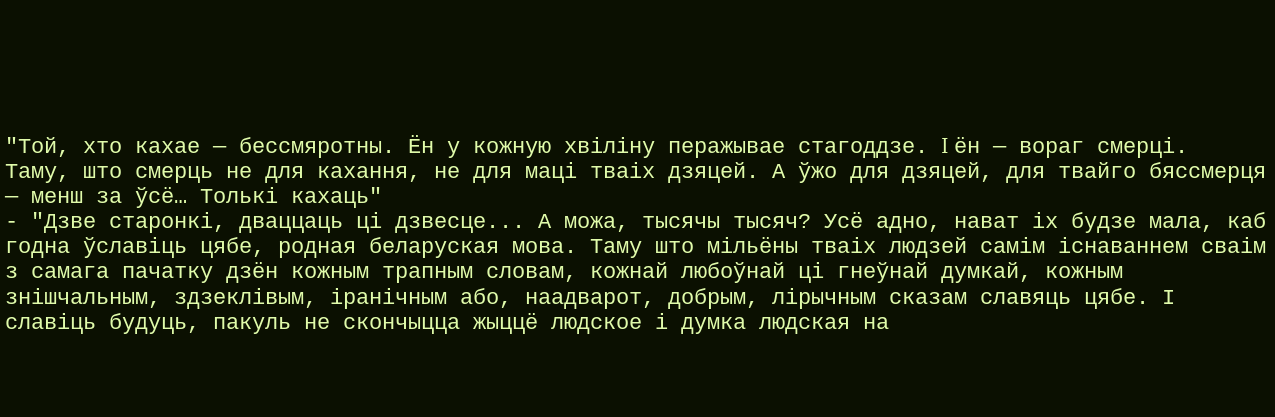"Той, хто кахае — бессмяротны. Ён у кожную хвіліну перажывае стагоддзе. I ён — вораг смерці. Таму, што смерць не для кахання, не для маці тваіх дзяцей. А ўжо для дзяцей, для твайго бяссмерця — менш за ўсё… Толькі кахаць"
- "Дзве старонкі, дваццаць ці дзвесце... А можа, тысячы тысяч? Усё адно, нават іх будзе мала, каб годна ўславіць цябе, родная беларуская мова. Таму што мільёны тваіх людзей самім існаваннем сваім з самага пачатку дзён кожным трапным словам, кожнай любоўнай ці гнеўнай думкай, кожным знішчальным, здзеклівым, іранічным або, наадварот, добрым, лірычным сказам славяць цябе. І славіць будуць, пакуль не скончыцца жыццё людское і думка людская на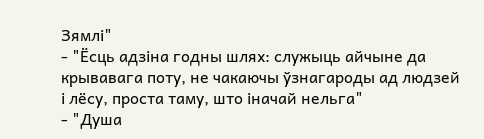Зямлі"
- "Ёсць адзіна годны шлях: служыць айчыне да крывавага поту, не чакаючы ўзнагароды ад людзей і лёсу, проста таму, што іначай нельга"
- "Душа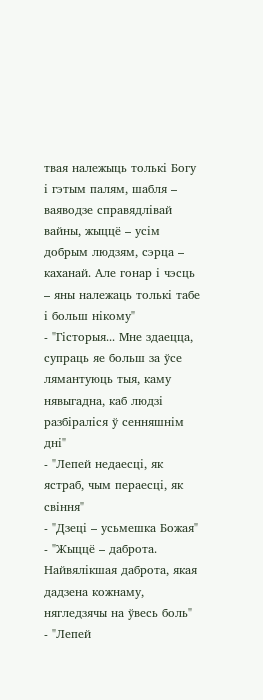твая належыць толькі Богу і гэтым палям, шабля – ваяводзе справядлівай вайны, жыццё – усім добрым людзям, сэрца – каханай. Але гонар і чэсць – яны належаць толькі табе і больш нікому"
- "Гісторыя... Мне здаецца, супраць яе больш за ўсе лямантуюць тыя, каму нявыгадна, каб людзі разбіраліся ў сенняшнім дні"
- "Лепей недаесці, як ястраб, чым пераесці, як свіння"
- "Дзеці – усьмешка Божая"
- "Жыццё – даброта. Найвялікшая даброта, якая дадзена кожнаму, нягледзячы на ўвесь боль"
- "Лепей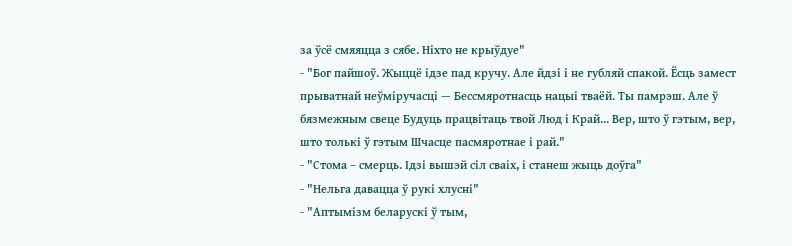за ўсё смяяцца з сябе. Ніхто не крыўдуе"
- "Бог пайшоў. Жыццё ідзе пад кручу. Але йдзі і не губляй спакой. Ёсць замест прыватнай неўміручасці — Бессмяротнасць нацыі тваёй. Ты памрэш. Але ў бязмежным свеце Будуць працвітаць твой Люд і Край... Вер, што ў гэтым, вер, што толькі ў гэтым Шчасце пасмяротнае і рай."
- "Стома – смерць. Ідзі вышэй сіл сваіх, і станеш жыць доўга"
- "Нельга давацца ў рукі хлусні"
- "Аптымізм беларускі ў тым,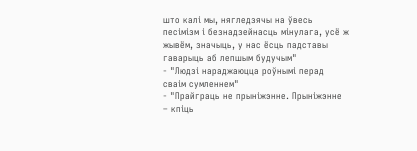што калі мы, нягледзячы на ўвесь песімізм і безнадзейнасць мінулага, усё ж жывём, значыць, у нас ёсць падставы гаварыць аб лепшым будучым"
- "Людзі нараджаюцца роўнымі перад сваім сумленнем"
- "Прайграць не прыніжэнне. Прыніжэнне – кпіць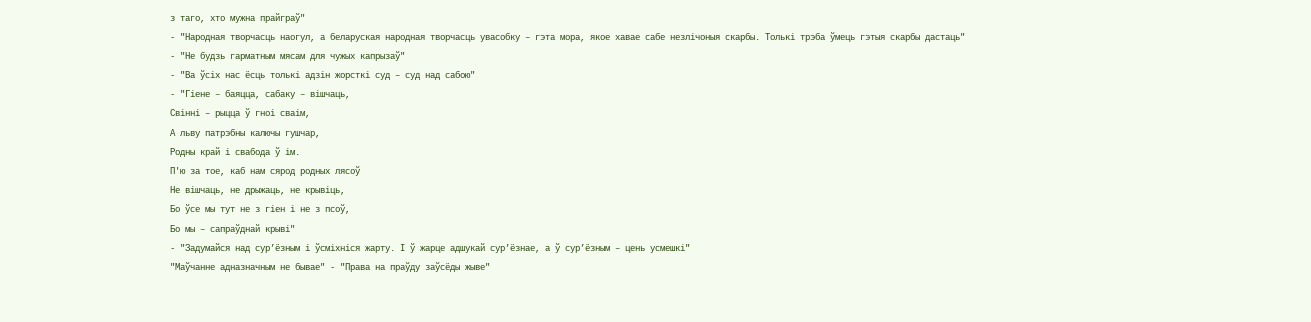з таго, хто мужна прайграў"
- "Народная творчасць наогул, а беларуская народная творчасць увасобку ‒ гэта мора, якое хавае сабе незлічоныя скарбы. Толькі трэба ўмець гэтыя скарбы дастаць"
- "Не будзь гарматным мясам для чужых капрызаў"
- "Ва ўсіх нас ёсць толькі адзін жорсткі суд – суд над сабою"
- "Гіене ‒ баяцца, сабаку ‒ вішчаць,
Свінні ‒ рыцца ў гноі сваім,
А льву патрэбны калючы гушчар,
Родны край і свабода ў ім.
П'ю за тое, каб нам сярод родных лясоў
Не вішчаць, не дрыжаць, не крывіць,
Бо ўсе мы тут не з гіен і не з псоў,
Бо мы ‒ сапраўднай крыві"
- "Задумайся над сур’ёзным і ўсміхніся жарту. І ў жарце адшукай сур’ёзнае, а ў сур’ёзным – цень усмешкі"
"Маўчанне адназначным не бывае" - "Права на праўду заўсёды жыве"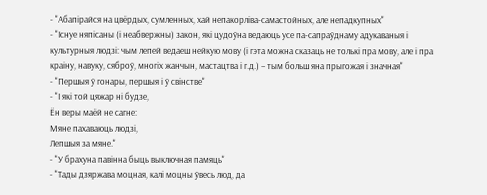- "Абапірайся на цвёрдых, сумленных, хай непакорліва-самастойных, але непадкупных"
- "Існуе няпісаны (і неабвержны) закон, які цудоўна ведаюць усе па-сапраўднаму адукаваныя і культурныя людзі: чым лепей ведаеш нейкую мову (і гэта можна сказаць не толькі пра мову, але і пра краіну, навуку, сяброў, многіх жанчын, мастацтва і г.д.) – тым больш яна прыгожая і значная"
- "Першыя ў гонары, першыя і ў свінстве"
- "І які той цяжар ні будзе,
Ён веры маёй не сагне:
Мяне пахаваюць людзі,
Лепшыя за мяне."
- "У брахуна павінна быць выключная памяць"
- "Тады дзяржава моцная, калі моцны ўвесь люд, да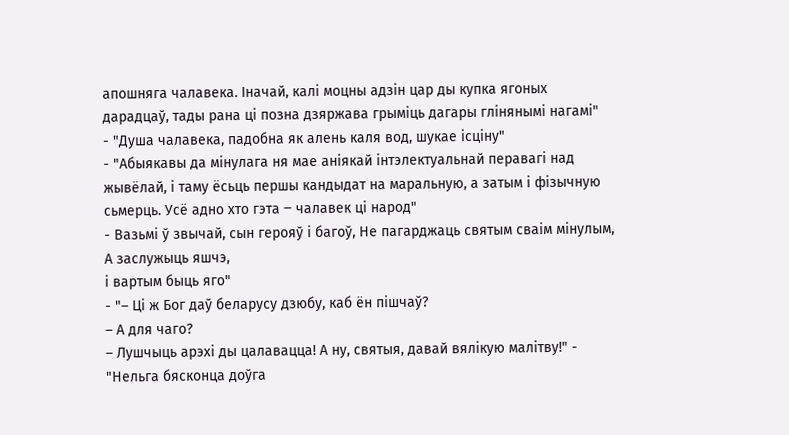апошняга чалавека. Іначай, калі моцны адзін цар ды купка ягоных дарадцаў, тады рана ці позна дзяржава грыміць дагары глінянымі нагамі"
- "Душа чалавека, падобна як алень каля вод, шукае ісціну"
- "Абыякавы да мінулага ня мае аніякай інтэлектуальнай перавагі над жывёлай, і таму ёсьць першы кандыдат на маральную, а затым і фізычную сьмерць. Усё адно хто гэта ‒ чалавек ці народ"
- Вазьмі ў звычай, сын герояў і багоў, Не пагарджаць святым сваім мінулым,
А заслужыць яшчэ,
і вартым быць яго"
- "– Ці ж Бог даў беларусу дзюбу, каб ён пішчаў?
– А для чаго?
– Лушчыць арэхі ды цалавацца! А ну, святыя, давай вялікую малітву!" - "Нельга бясконца доўга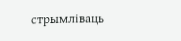стрымліваць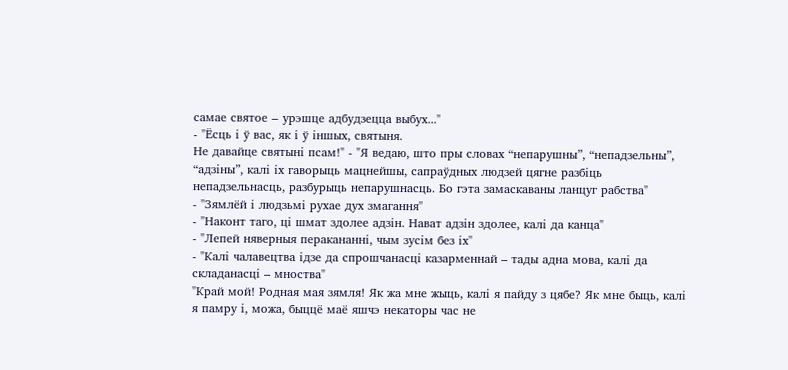самае святое ‒ урэшце адбудзецца выбух..."
- "Ёсць і ў вас, як і ў іншых, святыня.
Не давайце святыні псам!" - "Я ведаю, што пры словах “непарушны”, “непадзельны”, “адзіны”, калі іх гаворыць мацнейшы, сапраўдных людзей цягне разбіць непадзельнасць, разбурыць непарушнасць. Бо гэта замаскаваны ланцуг рабства"
- "Зямлёй і людзьмі рухае дух змагання"
- "Наконт таго, ці шмат здолее адзін. Нават адзін здолее, калі да канца"
- "Лепей няверныя перакананні, чым зусім без іх"
- "Калі чалавецтва ідзе да спрошчанасці казарменнай – тады адна мова, калі да складанасці – мноства"
"Край мой! Родная мая зямля! Як жа мне жыць, калі я пайду з цябе? Як мне быць, калі я памру і, можа, быццё маё яшчэ некаторы час не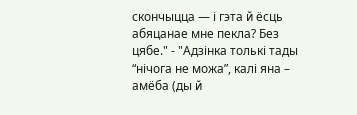скончыцца — і гэта й ёсць абяцанае мне пекла? Без цябе." - "Адзінка толькі тады “нічога не можа”, калі яна – амёба (ды й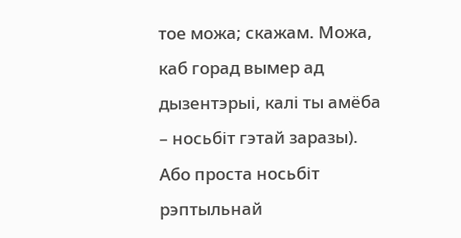тое можа; скажам. Можа, каб горад вымер ад дызентэрыі, калі ты амёба – носьбіт гэтай заразы). Або проста носьбіт рэптыльнай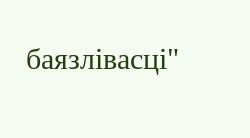баязлівасці"